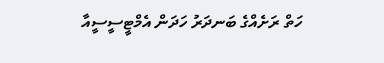ހަތް ރަށެއްގެ ބަނދަރު ހަދަން އެމްޓީސީސީއާ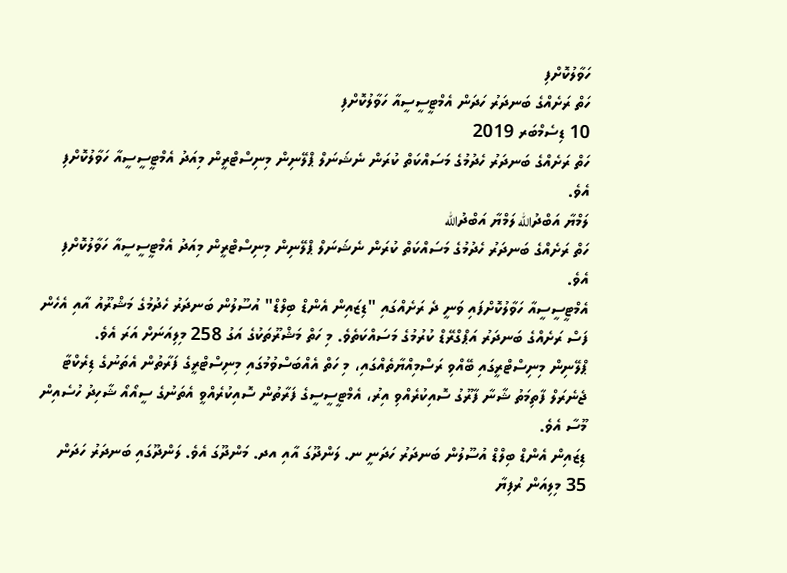ހަވާލުކޮށްފި
ހަތް ރަށެއްގެ ބަނދަރު ހަދަން އެމްޓީސީސީއާ ހަވާލުކޮށްފި
10 ޑިސެމްބަރ 2019
ހަތް ރަށެއްގެ ބަނދަރު ހެދުމުގެ މަސައްކަތް ކުރަން ނެޝަނަލް ޕްލޭނިން މިނިސްޓްރީން މިއަދު އެމްޓީސީސީއާ ހަވާލުކޮށްފި އެވެ.
ލަމްޔާ އަބްދުالله ލަމްޔާ އަބްދުالله
ހަތް ރަށެއްގެ ބަނދަރު ހެދުމުގެ މަސައްކަތް ކުރަން ނެޝަނަލް ޕްލޭނިން މިނިސްޓްރީން މިއަދު އެމްޓީސީސީއާ ހަވާލުކޮށްފި އެވެ.
އެމްޓީސީސީއާ ހަވާލުކޮށްފައި ވަނީ ދެ ރަށެއްގައި "ޑިޒައިން އެންޑް ބިލްޑް" އުސޫލުން ބަނދަރު ހެދުމުގެ މަޝްރޫއު އާއި އެހެން ފަސް ރަށެއްގެ ބަނދަރު އަޕްގްރޭޑް ކުރުމުގެ މަސައްކަތެވެ. މި ހަތް މަޝްރޫތަކުގެ އަގު 258 މިލިއަނަށް އަރަ އެވެ.
ޕްލޭނިން މިނިސްޓްރީގައި ބޭއްވި ރަސްމިއްޔާތެއްގައި، މި ހަތް އެއްބަސްވުމުގައި މިނިސްޓްރީގެ ފަރާތުން އެތަނުގެ ޑިރެކްޓާ ޖެނެރަލް ފާތިމަތު ޝާނާ ފާރޫގު ސޮއިކުރެއްވި އިރު، އެމްޓީސީސީގެ ފަރާތުން ސޮއިކުރެއްވީ އެތަނުގެ ސީއޯއޯ ޝާހިދު ހުސެއިން މޫސާ އެވެ.
ޑިޒައިން އެންޑް ބިލްޑް އުސޫލުން ބަނދަރު ހަދަނީ ނ. ލަންދޫގަ އާއި އދ. މަންދޫގަ އެވެ. ލަންދޫގައި ބަނދަރު ހަދަން 35 މިލިއަން ރުފިޔާ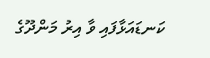ކަނޑައަޅާފައި ވާ އިރު މަންދޫގެ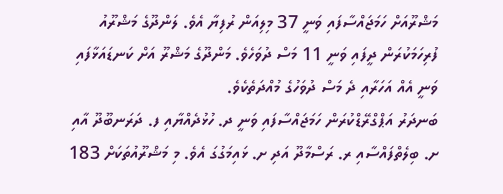މަޝްރޫއަށް ހަމަޖައްސާފައި ވަނީ 37 މިލިއަން ރުފިޔާ އެވެ. ލަންދޫގެ މަޝްރޫއު ފުރިހަމަކުރަން ދީފައި ވަނީ 11 މަސް ދުވަހެވެ. މަންދޫގެ މަޝްރޫ އަށް ކަނޑައަޅާފައި ވަނީ އެއް އަހަރާއި ދެ މަސް ދުވަހުގެ މުއްދަތެކެވެ.
ބަނދަރު އަޕްގްރޭޑްކުރަން ހަމަޖައްސާފައި ވަނީ ދ. ހުޅުދެއްޔާއި ފ. ދަރަނބޫދޫ އާއި ށ. ބިލެތްފައްސާއި ރ. ރަސްމާދޫ އަދި ށ. ޅައިމަގުގަ އެވެ. މި މަޝްރޫއުތަކަށް 183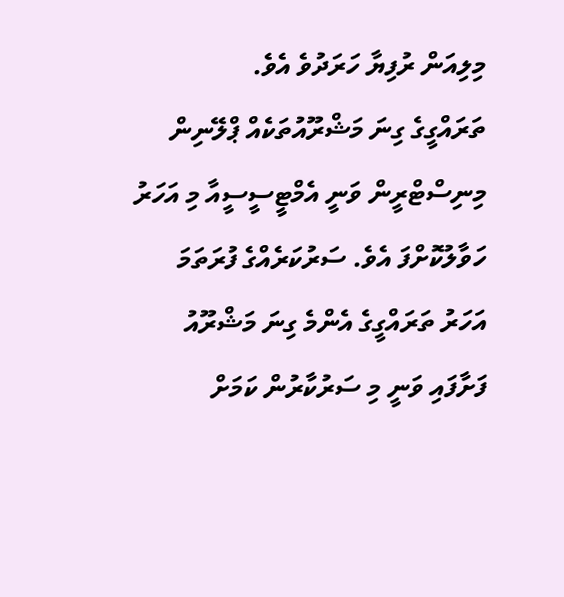މިލިއަން ރުފިޔާ ހަރަދުވެ އެވެ.
ތަރައްގީގެ ގިނަ މަޝްރޫއުތަކެއް ޕްލޭނިން މިނިސްޓްރީން ވަނީ އެމްޓީސީސީއާ މި އަހަރު ހަވާލުކޮށްފަ އެވެ. ސަރުކަރެއްގެ ފުރަތަމަ އަހަރު ތަރައްގީގެ އެންމެ ގިނަ މަޝްރޫއު ފަށާފައި ވަނީ މި ސަރުކާރުން ކަމަށް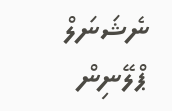ނެޝަނަލް ޕްލޭނިން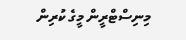މިނިސްޓްރީން މީގެ ކުރިން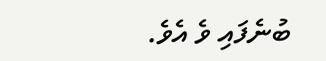ބުނެފައި ވެ އެވެ.